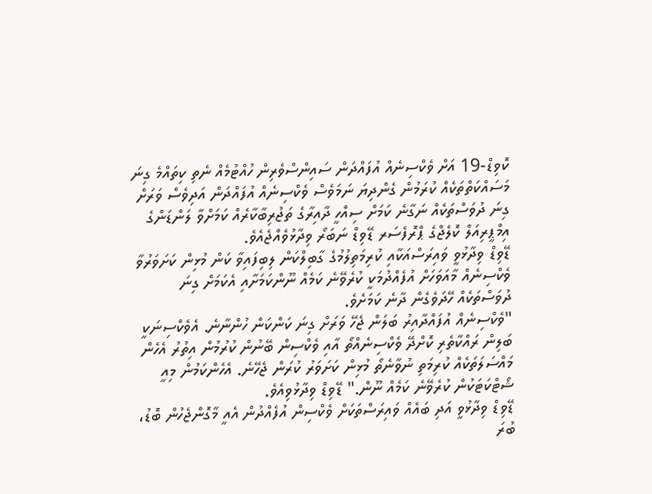ކޮވިޑް-19 އަށް ވެކްސިނެއް އުފައްދަން ސައިންސްވެރިން ހުއްޓުމެއް ނެތި ކިތައްމެ ގިނަ މަސައްކަތްތަކެއް ކުރަމުން ގެންދިޔަ ނަމަވެސް ވެކްސިނެއް އުފައްދަން އަދިވެސް ވަރަށް ގިނަ ދުވަސްތަކެއް ނަގާނެ ކަމަށް ސިއްހީ ދާއިރާގެ ތަޖުރިބާކާރެއް ކަމަށްވާ ލަންޑަންގެ އިމްޕީރިއަލް ކޮލެޖްގެ ޕްރޮފެސަރ ޑޭވިޑް ނަބަރޯ ވިދާޅުވެއްޖެއެވެ.
ޑޭވިޑް ވިދާޅުވީ ވައިރަސްއަކާއި ކުރިމަތިލުމުގެ ގާބިލްކަން ލިބިފައިވާ ކަން މުޅިން ކަށަވަރުވާ ވެކްސިނެއް މާއަވަހަށް އުފެއްދުމަކީ ކުރެވޭނެ ކަމެއް ނޫންކަމަށާއި އެކަމަށް ގިނަ ދުވަސްތަކެއް ހޭދަވެގެން ދާނެ ކަމަށެވެ.
"ވެކްސިނެއް އުފައްދާއިރު ބަލަން ޖެހޭ ވަރަށް ގިނަ ކަންކަން ހުންނާނެ. އެވެކްސިނަކީ ބަލިން ރައްކާތެރި ކޮށްދޭ ވެކްސިނެއްތޯ އާއި ވެކްސިން ބޭނުން ކުރުމުން އިތުރު އެހެން މައްސަލަތަކެއް ކުރިމަތި ނުވާނެތޯ މުޅިން ކަށަވަރު ކުރަން ޖެހޭނެ. އެހެންކަމުން މިއީ ޝޯޓްކަޓަކުން ކުރެވޭނެ ކަމެއް ނޫން." ޑޭވިޑް ވިދާޅުވިއެވެ.
ޑޭވިޑް ވިދާޅުވީ އަދި ބައެއް ވައިރަސްތަކަށް ވެކްސިން އުފެއްދުން އެއީ މާގޮންޖެހުން ބޮޑު، ބުރަ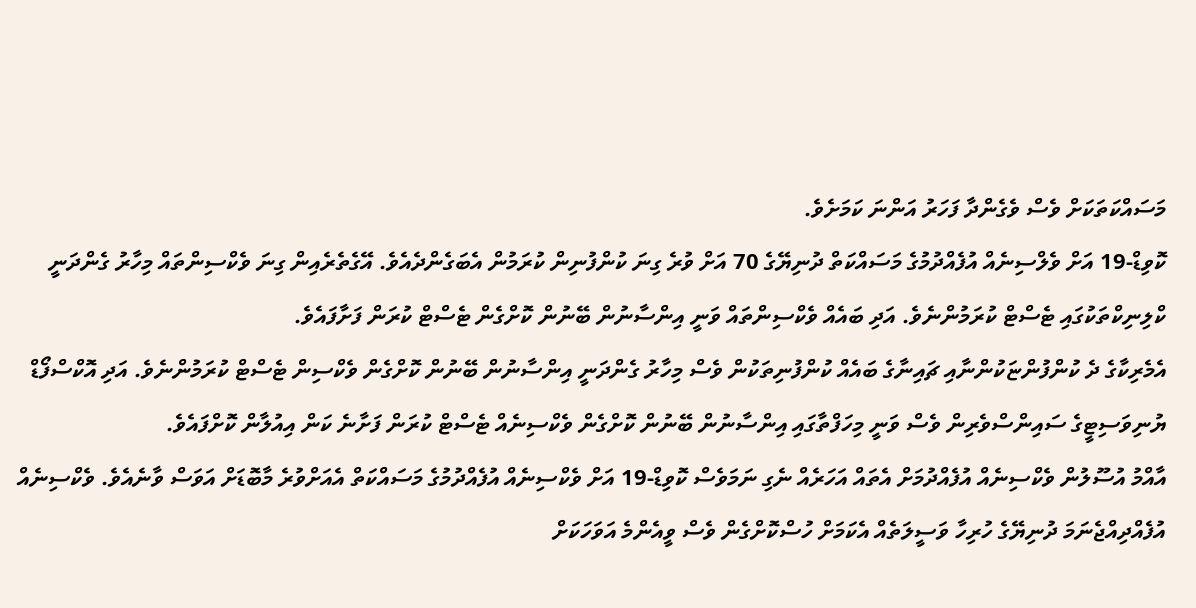މަސައްކަތަކަށް ވެސް ވެގެންދާ ފަހަރު އަންނަ ކަމަށެވެ.
ކޮވިޑް-19 އަށް ވެލްސިނެއް އުފެއްދުމުގެ މަސައްކަތް ދުނިޔޭގެ 70 އަށް ވުރެ ގިނަ ކުންފުނިން ކުރަމުން އެބަގެންދެއެވެ. އޭގެތެރެއިން ގިނަ ވެކްސިންތައް މިހާރު ގެންދަނީ ކްލިނިކްތަކުގައި ޓެސްޓް ކުރަމުންނެވެ. އަދި ބައެއް ވެކްސިންތައް ވަނީ އިންސާނުން ބޭނުން ކޮށްގެން ޓެސްޓް ކުރަން ފަށާފައެވެ.
އެމެރިކާގެ ދެ ކުންފުންޏަކުންނާއި ޗައިނާގެ ބައެއް ކުންފުނިތަކުން ވެސް މިހާރު ގެންދަނީ އިންސާނުން ބޭނުން ކޮށްގެން ވެކްސިން ޓެސްޓް ކުރަމުންނެވެ. އަދި އޮކްސްފޯޑް ޔުނިވަސިޓީގެ ސައިންސްވެރިން ވެސް ވަނީ މިހަފްތާގައި އިންސާނުން ބޭނުން ކޮށްގެން ވެކްސިނެއް ޓެސްޓް ކުރަން ފަށާނެ ކަން އިއުލާން ކޮށްފައެވެ.
އާއްމު އުސޫލުން ވެކްސިނެއް އުފެއްދުމަށް އެތައް އަހަރެއް ނެގި ނަމަވެސް ކޮވިޑް-19 އަށް ވެކްސިނެއް އުފެއްދުމުގެ މަސައްކަތް އެއަށްވުރެ މާބޮޑަށް އަވަސް ވާނެއެވެ. ވެކްސިނެއް އުފެއްދިއްޖެނަމަ ދުނިޔޭގެ ހުރިހާ ވަސީލަތެއް އެކަމަށް ހުސްކޮށްގެން ވެސް ވީއެންމެ އަވަހަކަށް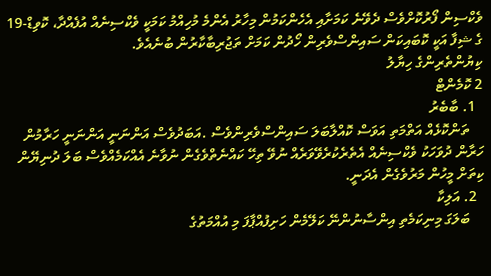ވެކްސިން ފޯރުކޮށްވެސް ދެވޭނެ ކަމަށާއި އެހެންކަމުން މިހާރު އެންމެ މުހިއްމު ކަމަކީ ވެކްސިނެއް އުފެއްދާ، ކޮވިޑް-19 ގެ ޝިފާ އަކީ ކޮބައިކަން ސައިންސްވެރިން ހޯދުން ކަމަށް ތަޖުރިބާކާރުން ބުނެއެވެ.
ކިޔުންތެރިންގެ ހިޔާލު
2 ކޮމެންޓް
  1. ބާބެރު
    ތަންކޮޅެއް އަތްމަތި އަވަސް ކޮއްލާބަލަ ސައިންސްވެރިންވެސް .އަބަދުވެސް އަންނަނީ އަންނަނީ ހަރާމުން ހަރާން ދުވަހަކު ވެކްސިނެއް އެތެރެކުރެވޭވަރެއް ނުވޭ ތިހޭ ކައްނެތްވެގެން ނުވާނެ އެއްކަމެއްވެސް ބަލަ ދުނިޔޭން ކިތަށް މީހުން މަރުވެގެން އެދަނީ.
  2. އަލިކާ
    ބަލަގަ މިނިކަމެތި އިންސާނުންނޭ ކަލޭމެން ހަށިފުއްޕާފަ މި އުއްމަތުގެ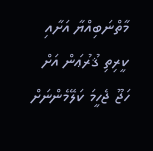މާތްނަބިއްޔާ އަށާއި ކީރިތި ޤުރުޢަން އަށް ހަޖޫ ޖެހީމަ ކަލޭމެންނަށް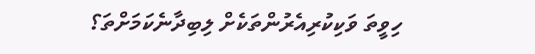ހިވީތަ ވަކިކުރިއެރުންތަކެށް ލިބިދާނެކަމަށްތަ؟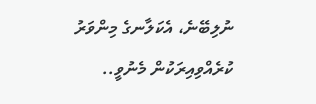ނުލިބޭނެ، އެކަލާނގެ މިންވަރު ކުރެއްވިއިރަކުން މެނުވީ..